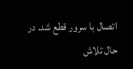اتصال با سرور قطع شد. در حال تلاش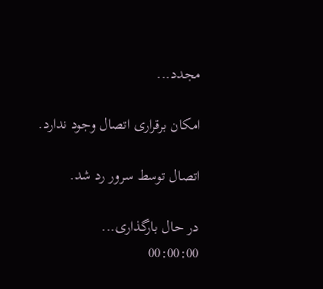مجدد...

امکان برقراری اتصال وجود ندارد.

اتصال توسط سرور رد شد.

در حال بارگذاری...
00:00:00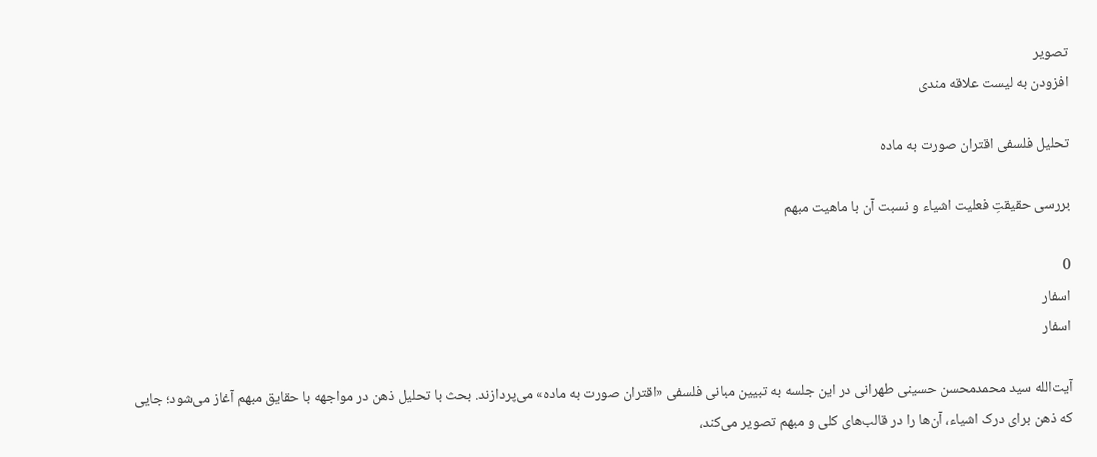تصویر
افزودن به لیست علاقه مندی

تحلیل فلسفی اقتران صورت به ماده

بررسی حقیقتِ فعلیت اشیاء و نسبت آن با ماهیت مبهم

0
اسفار
اسفار

آیت‌الله سید محمدمحسن حسینی طهرانی در این جلسه به تبیین مبانی فلسفی «اقتران صورت به ماده» می‌پردازند. بحث با تحلیل ذهن در مواجهه با حقایق مبهم آغاز می‌شود؛ جایی که ذهن برای درک اشیاء، آن‌ها را در قالب‌های کلی و مبهم تصویر می‌کند،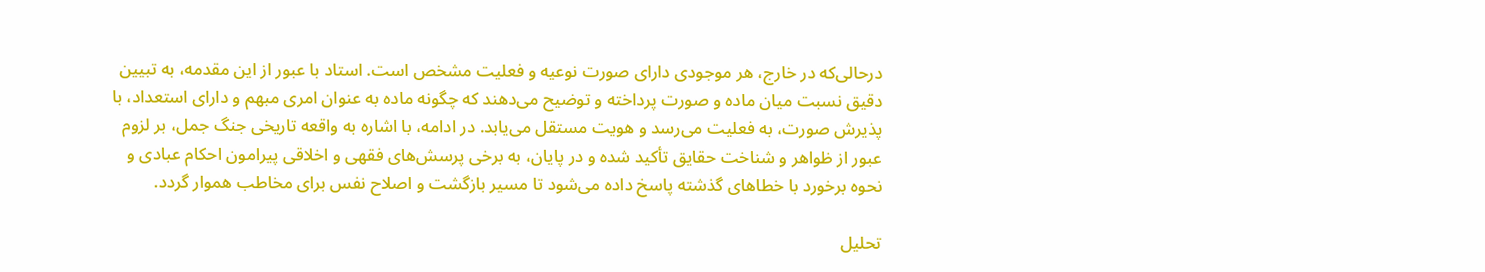درحالی‌که در خارج، هر موجودی دارای صورت نوعیه و فعلیت مشخص است. استاد با عبور از این مقدمه، به تبیین دقیق نسبت میان ماده و صورت پرداخته و توضیح می‌دهند که چگونه ماده به عنوان امری مبهم و دارای استعداد، با پذیرش صورت، به فعلیت می‌رسد و هویت مستقل می‌یابد. در ادامه، با اشاره به واقعه تاریخی جنگ جمل، بر لزوم عبور از ظواهر و شناخت حقایق تأکید شده و در پایان، به برخی پرسش‌های فقهی و اخلاقی پیرامون احکام عبادی و نحوه برخورد با خطاهای گذشته پاسخ داده می‌شود تا مسیر بازگشت و اصلاح نفس برای مخاطب هموار گردد.

تحلیل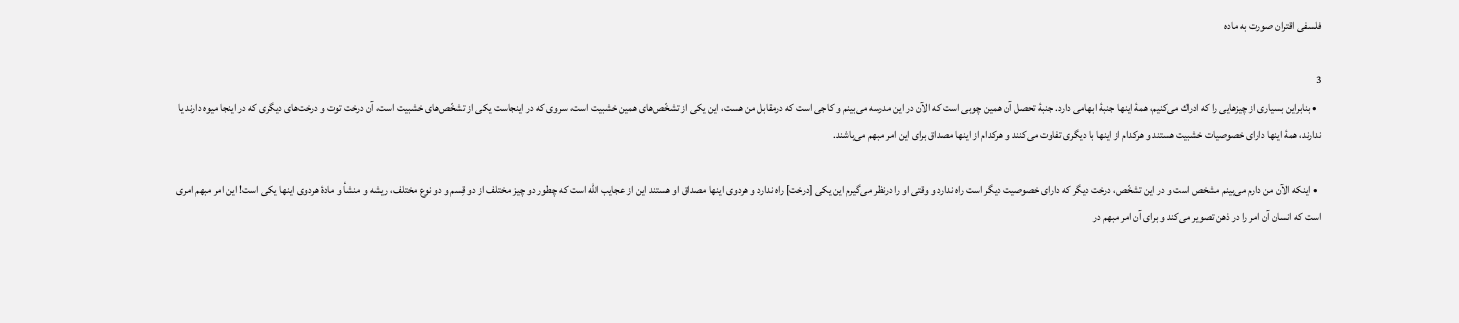فلسفی اقتران صورت به ماده

3
  • بنابراین بسیارى از چیزهایی را كه ادراك مى‌كنیم، همۀ اینها جنبۀ ابهامى دارد. جنبۀ تحصل آن همین چوبى است كه الآن در این مدرسه مى‌بینم و كاجى است كه درمقابل من هست، این یكى از تشخّص‌هاى همین خشبیت است، سروى كه در اینجاست یكى از تشخّص‌هاى خشبیت است، آن درخت توت و درخت‌هاى دیگری كه در اینجا میوه دارند یا ندارند، همۀ اینها دارای خصوصیات خشبیت هستند و هركدام از اینها با دیگرى تفاوت مى‌كنند و هركدام از اینها مصداق براى این امر مبهم می‌باشند.

  • اینكه الآن من دارم مى‌بینم مشخص است و در این تشخّص، درخت دیگر كه داراى خصوصیت دیگر است راه ندارد و وقتى او را درنظر مى‌گیرم این یكى [درخت] راه ندارد و هردوى اینها مصداق او هستند این از عجایب الله است كه چطور دو چیز مختلف از دو قِسم و دو نوع مختلف، ریشه و منشأ و مادۀ هردوى اینها یكى است! این امر مبهم امرى است كه انسان آن امر را در ذهن تصویر مى‌كند و براى آن امر مبهم در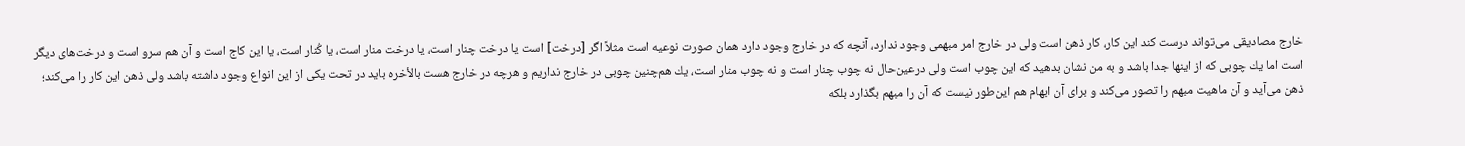خارج مصادیقى مى‌تواند درست كند این كار، كار ذهن است ولى در خارج امر مبهمى وجود ندارد، آنچه كه در خارج وجود دارد همان صورت نوعیه است مثلاً اگر [درخت] است یا درخت چنار است، یا درخت منار است، یا كُنار است، یا این كاج است و آن هم سرو است و درخت‌هاى دیگر است اما یك چوبى كه از اینها جدا باشد و به من نشان بدهید كه این چوب است ولی درعین‌حال نه چوب چنار است و نه چوب منار است، یك هم‌چنین چوبى در خارج نداریم و هرچه در خارج هست بالأخره باید در تحت یكى از این انواع وجود داشته باشد ولى ذهن این كار را مى‌كند؛ ذهن مى‌آید و آن ماهیت مبهم را تصور مى‌كند و براى آن ابهام هم این‌طور نیست كه آن را مبهم بگذارد بلکه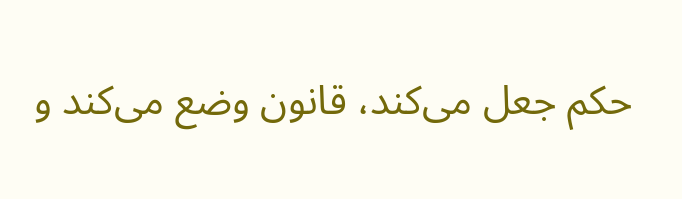حكم جعل مى‌كند، قانون وضع مى‌كند و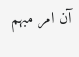آن امر مبهم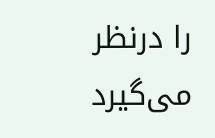را درنظر مى‌گیرد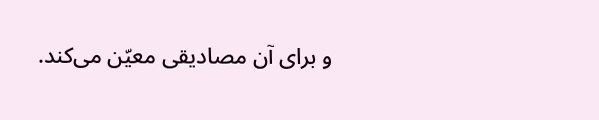و براى آن مصادیقی معیّن می‌کند.